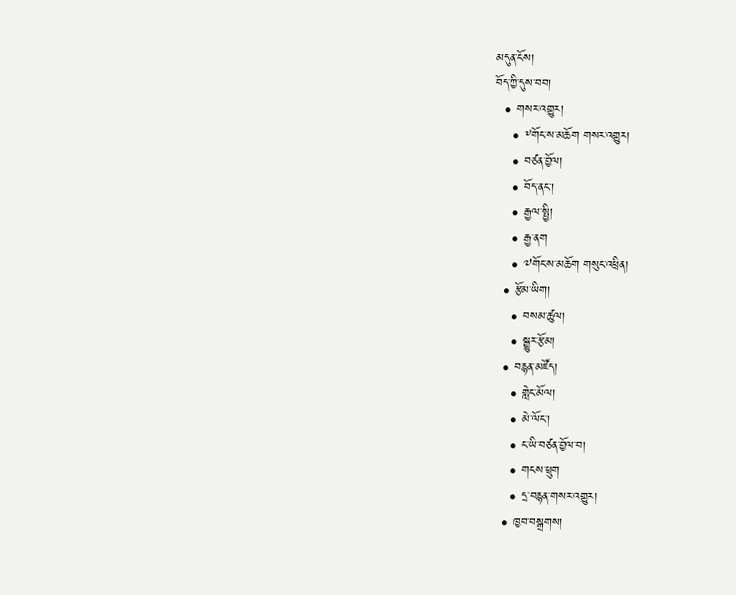མདུན་ངོས།
བོད་ཀྱི་དུས་བབ།
  • གསར་འགྱུར།
    • ༸གོང་ས་མཆོག གསར་འགྱུར།
    • བཙན་བྱོལ།
    • བོད་ནང་།
    • རྒྱལ་སྤྱི།
    • རྒྱ་ནག
    • ༧གོང་ས་མཆོག གསུང་འཕྲིན།
  • རྩོམ་ཡིག།
    • བསམ་ཚུལ།
    • སྒྱུར་རྩོམ།
  • བརྙན་མཛོད།
    • གླེང་མོལ།
    • མེ་ལོང་།
    • ང་ཡི་བཙན་བྱོལ་བ།
    • གངས་ཕྲུག
    • དྲ་བརྙན་གསར་འགྱུར།
  • ཁྱབ་བསྒྲགས།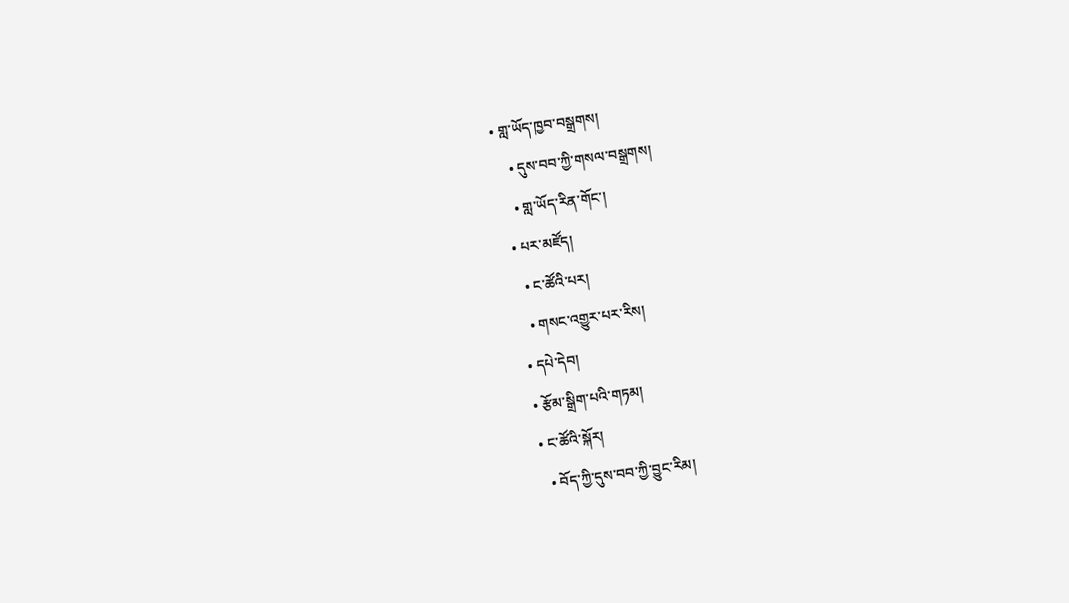• གླ་ཡོད་ཁྱབ་བསྒྲགས།
    • དུས་བབ་ཀྱི་གསལ་བསྒྲགས།
    • གླ་ཡོད་རིན་གོང་།
  • པར་མཛོད།
    • ང་ཚོའི་པར།
    • གསང་འགྱུར་པར་རིས།
  • དཔེ་དེབ།
  • རྩོམ་སྒྲིག་པའི་གཏམ།
  • ང་ཚོའི་སྐོར།
    • བོད་ཀྱི་དུས་བབ་ཀྱི་བྱུང་རིམ།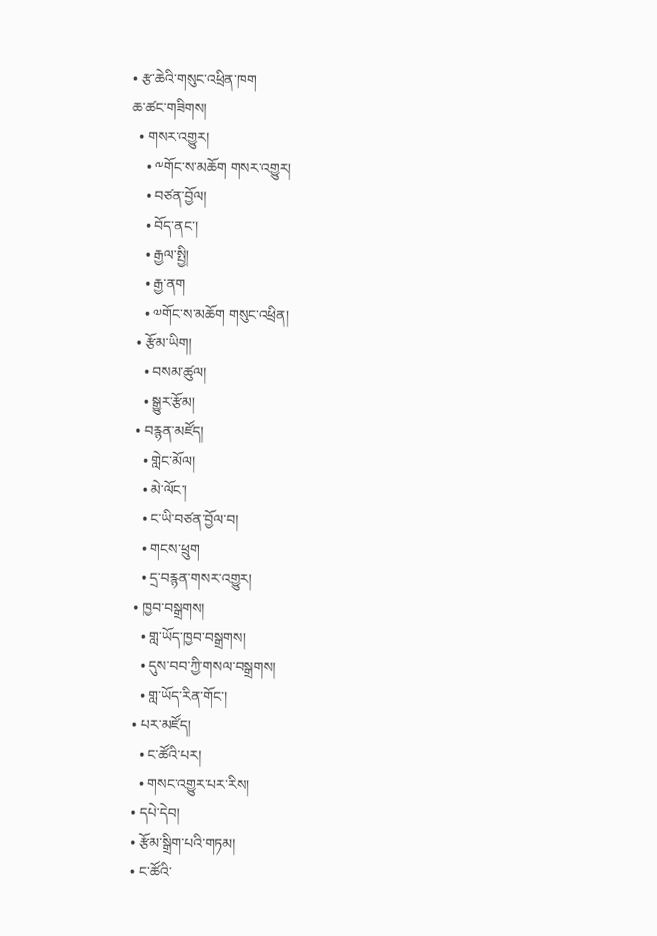• རྩ་ཆེའི་གསུང་འཕྲིན་ཁག
ཆ་ཚང་གཟིགས།
  • གསར་འགྱུར།
    • ༸གོང་ས་མཆོག གསར་འགྱུར།
    • བཙན་བྱོལ།
    • བོད་ནང་།
    • རྒྱལ་སྤྱི།
    • རྒྱ་ནག
    • ༧གོང་ས་མཆོག གསུང་འཕྲིན།
  • རྩོམ་ཡིག།
    • བསམ་ཚུལ།
    • སྒྱུར་རྩོམ།
  • བརྙན་མཛོད།
    • གླེང་མོལ།
    • མེ་ལོང་།
    • ང་ཡི་བཙན་བྱོལ་བ།
    • གངས་ཕྲུག
    • དྲ་བརྙན་གསར་འགྱུར།
  • ཁྱབ་བསྒྲགས།
    • གླ་ཡོད་ཁྱབ་བསྒྲགས།
    • དུས་བབ་ཀྱི་གསལ་བསྒྲགས།
    • གླ་ཡོད་རིན་གོང་།
  • པར་མཛོད།
    • ང་ཚོའི་པར།
    • གསང་འགྱུར་པར་རིས།
  • དཔེ་དེབ།
  • རྩོམ་སྒྲིག་པའི་གཏམ།
  • ང་ཚོའི་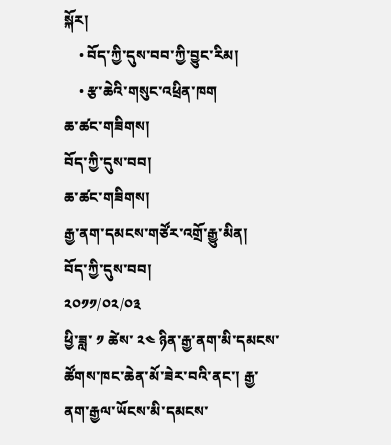སྐོར།
    • བོད་ཀྱི་དུས་བབ་ཀྱི་བྱུང་རིམ།
    • རྩ་ཆེའི་གསུང་འཕྲིན་ཁག
ཆ་ཚང་གཟིགས།
བོད་ཀྱི་དུས་བབ།
ཆ་ཚང་གཟིགས།
རྒྱ་ནག་དམངས་གཙོར་འགྲོ་རྒྱུ་མིན།
བོད་ཀྱི་དུས་བབ།
༢༠༡༡/༠༢/༠༣
ཕྱི་ཟླ་ ༡ ཚེས་ ༢༤ ཉིན་རྒྱ་ནག་མི་དམངས་ཚོགས་ཁང་ཆེན་མོ་ཟེར་བའི་ནང་། རྒྱ་ནག་རྒྱལ་ཡོངས་མི་དམངས་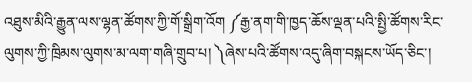འཐུས་མིའི་རྒྱུན་ལས་ལྷན་ཚོགས་ཀྱི་གོ་སྒྲིག་འོག ༼རྒྱ་ནག་གི་ཁྱད་ཆོས་ལྡན་པའི་སྤྱི་ཚོགས་རིང་ལུགས་ཀྱི་ཁྲིམས་ལུགས་མ་ལག་གཞི་གྲུབ་པ། ༽ཞེས་པའི་ཚོགས་འདུ་ཞིག་བསྐངས་ཡོད་ཅིང་།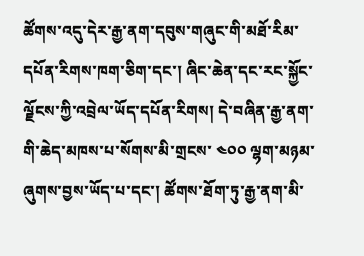ཚོགས་འདུ་དེར་རྒྱ་ནག་དབུས་གཞུང་གི་མཐོ་རིམ་དཔོན་རིགས་ཁག་ཅིག་དང་། ཞིང་ཆེན་དང་རང་སྐྱོང་ལྗོངས་ཀྱི་འབྲེལ་ཡོད་དཔོན་རིགས། དེ་བཞིན་རྒྱ་ནག་གི་ཆེད་མཁས་པ་སོགས་མི་གྲངས་ ༤༠༠ ལྷག་མཉམ་ཞུགས་བྱས་ཡོད་པ་དང་། ཚོགས་ཐོག་ཏུ་རྒྱ་ནག་མི་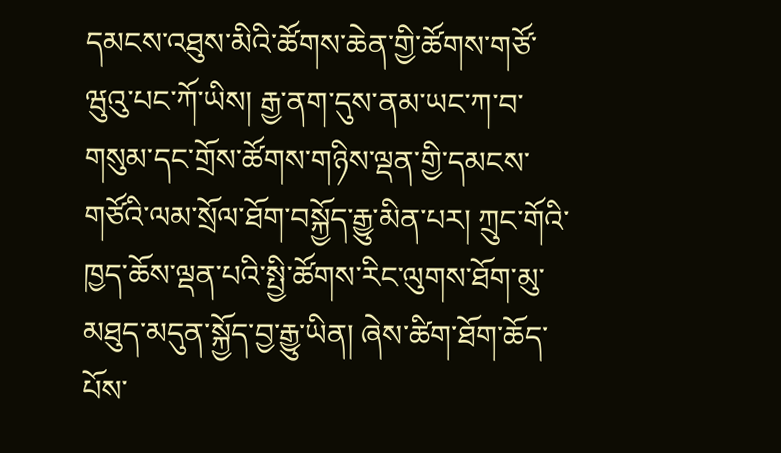དམངས་འཐུས་མིའི་ཚོགས་ཆེན་གྱི་ཚོགས་གཙོ་ཝུའུ་པང་ཀོ་ཡིས། རྒྱ་ནག་དུས་ནམ་ཡང་ཀ་བ་གསུམ་དང་གྲོས་ཚོགས་གཉིས་ལྡན་གྱི་དམངས་གཙོའི་ལམ་སྲོལ་ཐོག་བསྐྱོད་རྒྱུ་མིན་པར། ཀྲུང་གོའི་ཁྱད་ཆོས་ལྡན་པའི་སྤྱི་ཚོགས་རིང་ལུགས་ཐོག་མུ་མཐུད་མདུན་སྐྱོད་བྱ་རྒྱུ་ཡིན། ཞེས་ཚིག་ཐོག་ཆོད་པོས་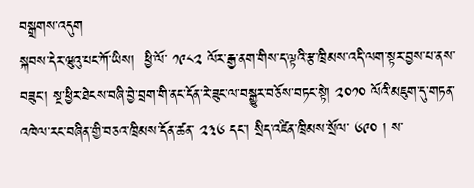བསྒྲགས་འདུག
སྐབས་དེར་ཝུའུ་པང་ཀོ་ཡིས།  ཕྱི་ལོ་ ༡༩༨༢ ལོར་རྒྱ་ནག་གིས་ད་ལྟའི་རྩ་ཁྲིམས་འདི་ལག་སྟར་བྱས་པ་ནས་བཟུང་། སྔ་ཕྱིར་ཐེངས་བཞི་བྱེ་བྲག་གི་ནང་དོན་རེ་ཟུང་ལ་བསྒྱུར་བཅོས་བཏང་སྟེ། ༢༠༡༠ ལོའི་མཇུག་དུ་གཏན་འཁེལ་རང་བཞིན་གྱི་བཅའ་ཁྲིམས་དོན་ཚན་ ༢༣༦ དང་། སྲིད་འཛིན་ཁྲིམས་སྲོལ་ ༦༩༠ ། ས་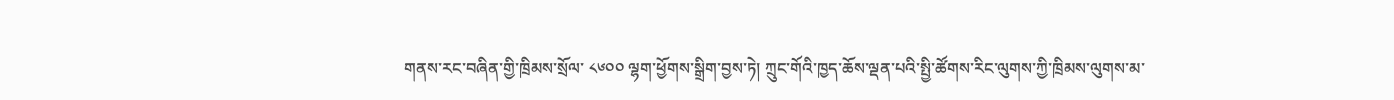གནས་རང་བཞིན་གྱི་ཁྲིམས་སྲོལ་ ༨༦༠༠ ལྷག་ཕྱོགས་སྒྲིག་བྱས་ཏེ། ཀྲུང་གོའི་ཁྱད་ཆོས་ལྡན་པའི་སྤྱི་ཚོགས་རིང་ལུགས་ཀྱི་ཁྲིམས་ལུགས་མ་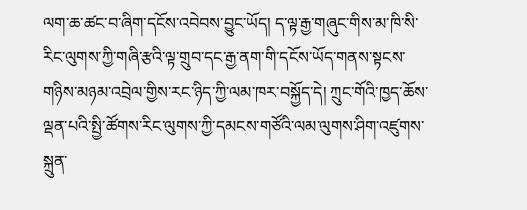ལག་ཆ་ཚང་བ་ཞིག་དངོས་འབེབས་བྱུང་ཡོད། ད་ལྟ་རྒྱ་གཞུང་གིས་མ་ཁི་སི་རིང་ལུགས་ཀྱི་གཞི་རྩའི་ལྟ་གྲུབ་དང་རྒྱ་ནག་གི་དངོས་ཡོད་གནས་སྟངས་གཉིས་མཉམ་འབྲེལ་གྱིས་རང་ཉིད་ཀྱི་ལམ་ཁར་བསྐྱོད་དེ། ཀྲུང་གོའི་ཁྱད་ཆོས་ལྡན་པའི་སྤྱི་ཚོགས་རིང་ལུགས་ཀྱི་དམངས་གཙོའི་ལམ་ལུགས་ཤིག་འཛུགས་སྐྲུན་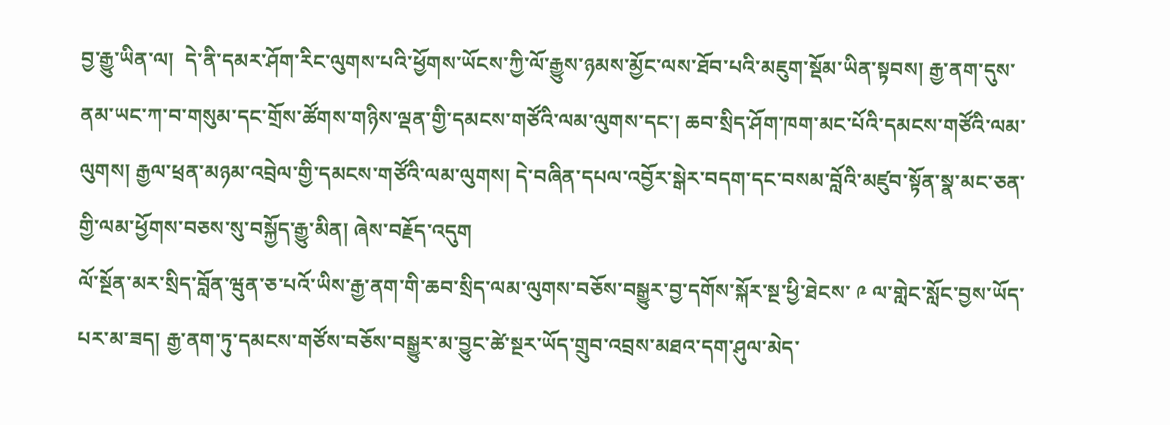བྱ་རྒྱུ་ཡིན་ལ།  དེ་ནི་དམར་ཤོག་རིང་ལུགས་པའི་ཕྱོགས་ཡོངས་ཀྱི་ལོ་རྒྱུས་ཉམས་མྱོང་ལས་ཐོབ་པའི་མཇུག་སྡོམ་ཡིན་སྟབས། རྒྱ་ནག་དུས་ནམ་ཡང་ཀ་བ་གསུམ་དང་གྲོས་ཚོགས་གཉིས་ལྡན་གྱི་དམངས་གཙོའི་ལམ་ལུགས་དང་། ཆབ་སྲིད་ཤོག་ཁག་མང་པོའི་དམངས་གཙོའི་ལམ་ལུགས། རྒྱལ་ཕྲན་མཉམ་འབྲེལ་གྱི་དམངས་གཙོའི་ལམ་ལུགས། དེ་བཞིན་དཔལ་འབྱོར་སྒེར་བདག་དང་བསམ་བློའི་མཛུབ་སྟོན་སྣ་མང་ཅན་གྱི་ལམ་ཕྱོགས་བཅས་སུ་བསྐྱོད་རྒྱུ་མིན། ཞེས་བརྗོད་འདུག
ལོ་སྔོན་མར་སྲིད་བློན་ཝུན་ཅ་པའོ་ཡིས་རྒྱ་ནག་གི་ཆབ་སྲིད་ལམ་ལུགས་བཅོས་བསྒྱུར་བྱ་དགོས་སྐོར་སྔ་ཕྱི་ཐེངས་ ༩ ལ་གླེང་སློང་བྱས་ཡོད་པར་མ་ཟད། རྒྱ་ནག་ཏུ་དམངས་གཙོས་བཅོས་བསྒྱུར་མ་བྱུང་ཚེ་སྔར་ཡོད་གྲུབ་འབྲས་མཐའ་དག་ཤུལ་མེད་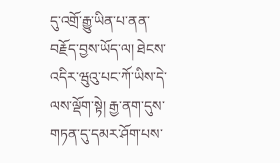དུ་འགྲོ་རྒྱུ་ཡིན་པ་ནན་བརྗོད་བྱས་ཡོད་ལ། ཐེངས་འདིར་ཝུའུ་པང་ཀོ་ཡིས་དེ་ལས་ལྡོག་སྟེ། རྒྱ་ནག་དུས་གཏན་དུ་དམར་ཤོག་པས་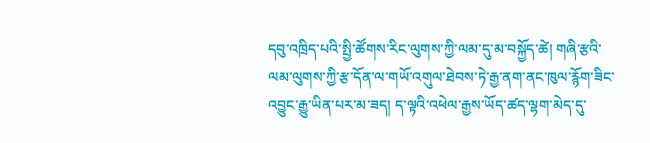དབུ་འཁྲིད་པའི་སྤྱི་ཚོགས་རིང་ལུགས་ཀྱི་ལམ་དུ་མ་བསྐྱོད་ཚེ། གཞི་རྩའི་ལམ་ལུགས་ཀྱི་རྩ་དོན་ལ་གཡོ་འགུལ་ཐེབས་ཏེ་རྒྱ་ནག་ནང་ཁུལ་རྙོག་ཟིང་འབྱུང་རྒྱུ་ཡིན་པར་མ་ཟད། ད་ལྟའི་འཕེལ་རྒྱས་ཡོད་ཚད་ལྷག་མེད་དུ་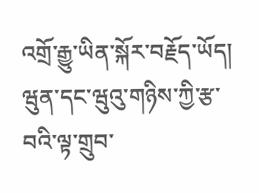འགྲོ་རྒྱུ་ཡིན་སྐོར་བརྗོད་ཡོད།  ཝུན་དང་ཝུའུ་གཉིས་ཀྱི་རྩ་བའི་ལྟ་གྲུབ་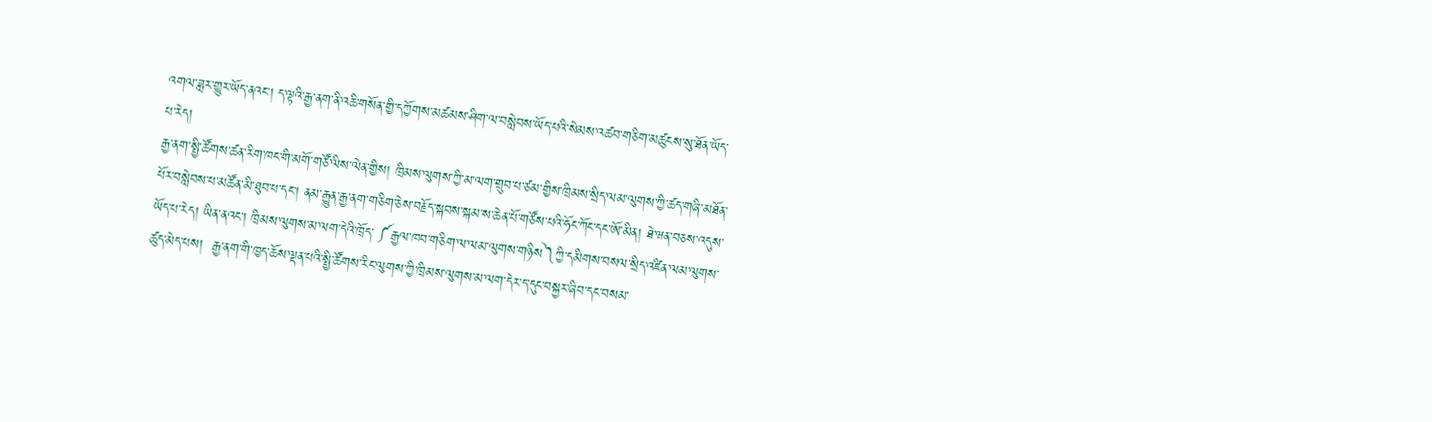འགལ་ཟླར་གྱུར་ཡོད་ནའང་། ད་ལྟའི་རྒྱ་ནག་ནི་འཆི་གསོན་གྱི་དཀྱོགས་མཚམས་ཤིག་ལ་བསླེབས་ཡོད་པའི་སེམས་འཚབ་གཅིག་མཚུངས་སུ་ཐོན་ཡོད་པ་རེད།
རྒྱ་ནག་སྤྱི་ཚོགས་ཚན་རིག་ཁང་གི་མགོ་གཙོ་ལིས་ལེན་གྱིས། ཁྲིམས་ལུགས་ཀྱི་མ་ལག་གྲུབ་པ་ཙམ་གྱིས་ཁྲིམས་སྲིད་ལམ་ལུགས་ཀྱི་ཚད་གཞི་མཐོན་པོར་བསླེབས་པ་མཚོན་མི་ཐུབ་པ་དང་། ནམ་རྒྱུན་རྒྱ་ནག་གཅིག་ཅེས་བརྗོད་སྐབས་སྐམ་ས་ཆེན་པོ་གཙོས་པའི་ཧོང་ཀོང་དང་ཨོ་མིན། ཐེ་ཝན་བཅས་འདུས་ཡོད་པ་རེད། ཡིན་ནའང་། ཁྲིམས་ལུགས་མ་ལག་དེའི་ཁྲོད་ ༼རྒྱལ་ཁབ་གཅིག་ལ་ལམ་ལུགས་གཉིས༽ཀྱི་དམིགས་བསལ་སྲིད་འཛིན་ལམ་ལུགས་ཚུད་མེད་པས།  རྒྱ་ནག་གི་ཁྱད་ཆོས་ལྡན་པའི་སྤྱི་ཚོགས་རིང་ལུགས་ཀྱི་ཁྲིམས་ལུགས་མ་ལག་དེར་ད་དུང་བསྐྱར་ཞིབ་དང་བསམ་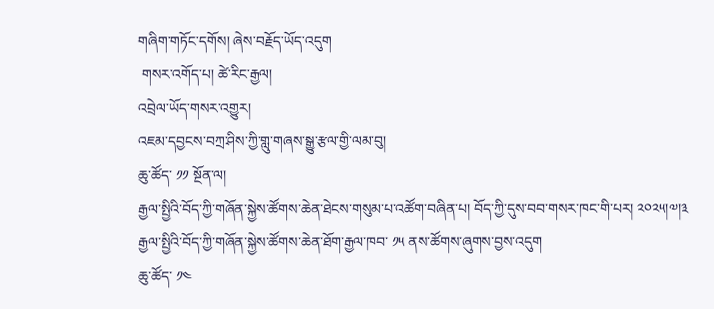གཞིག་གཏོང་དགོས། ཞེས་བརྗོད་ཡོད་འདུག
 གསར་འགོད་པ། ཚེ་རིང་རྒྱལ།
འབྲེལ་ཡོད་གསར་འགྱུར།
འཇམ་དབྱངས་བཀྲ་ཤིས་ཀྱི་གླུ་གཞས་སྒྱུ་རྩལ་གྱི་ལམ་བུ།
ཆུ་ཚོད་ ༡༡ སྔོན་ལ།
རྒྱལ་སྤྱིའི་བོད་ཀྱི་གཞོན་སྐྱེས་ཚོགས་ཆེན་ཐེངས་གསུམ་པ་འཚོག་བཞིན་པ། བོད་ཀྱི་དུས་བབ་གསར་ཁང་གི་པར། ༢༠༢༥།༧།༣
རྒྱལ་སྤྱིའི་བོད་ཀྱི་གཞོན་སྐྱེས་ཚོགས་ཆེན་ཐོག་རྒྱལ་ཁབ་ ༡༥ ནས་ཚོགས་ཞུགས་བྱས་འདུག
ཆུ་ཚོད་ ༡༤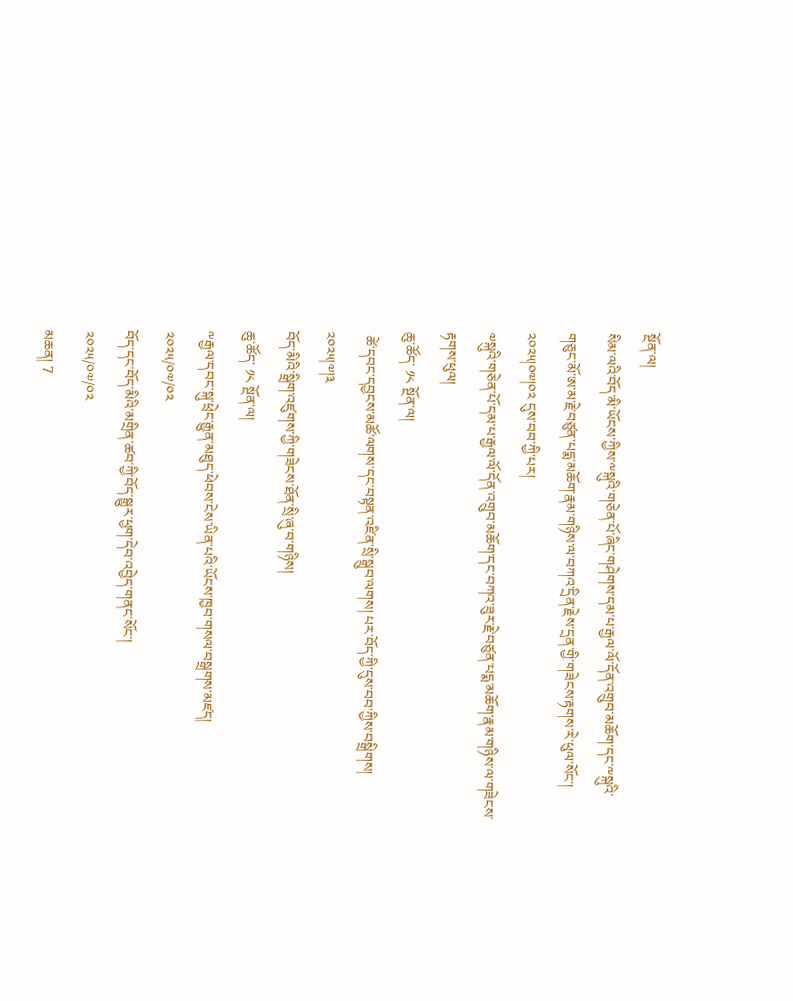སྔོན་ལ།
སིམ་ལའི་བོད་མི་ཡོངས་ཀྱིས་༸སྐུའི་གཅེན་པོ་ཞིང་གཤེགས་དམ་པ་རྒྱལ་ལོ་དོན་འགྲུབ་མཆོག་དང་༸སྐུའི་གཅུང་མོ་ཨ་མ་རྗེ་བཙུན་པདྨ་མཆོག་རྣམ་གཉིས་ལ་བཀའ་དྲིན་རྗེས་དྲན་གྱི་གཟེངས་རྟགས་རེ་ཕུལ་སོང་།  ༢༠༢༥།༠༧།༠༢ དུས་བབ་ཀྱི་པར།
༧སྐུའི་གཅེན་པོ་དམ་པ་རྒྱལ་ལོ་དོན་འགྲུབ་མཆོག་དང་བཀའ་ཟུར་རྗེ་བཙུན་པདྨ་མཆོག་རྣམ་གཉིས་ལ་གཟེངས་རྟགས་ཕུལ།
ཆུ་ཚོད་ ༡༨ སྔོན་ལ།
 ཚེ་དབང་དབྱངས་མཚོ་ལགས་དང་བསྟན་འཛིན་སྲི་སྒྲུབ་ལགས། པར་བོད་ཀྱི་དུས་བབ་ཀྱིས་བསྒྲིགས། ༢༠༢༥།༧།༣
བོད་མིའི་སྒྲིག་འཛུགས་ཀྱི་གཟེངས་ཐོན་སྲི་ཞུ་བ་གཉིས།
ཆུ་ཚོད་ ༡༨ སྔོན་ལ།
༸རྒྱལ་དབང་སྐུ་ཕྲེང་རྒྱུན་མཐུད་ཕེབས་ངེས་ཡིན་པའི་ཡོངས་ཁྱབ་གསལ་བསྒྲགས་མཛད།
༢༠༢༥/༠༧/༠༢
བོད་དང་བོད་མིའི་མགྲིན་ཚབ་ཀྱི་བོད་སྒྱུར་ཕྱག་དེབ་འབྱེད་གནང་སོང་།
༢༠༢༥/༠༧/༠༢
མཆན། 7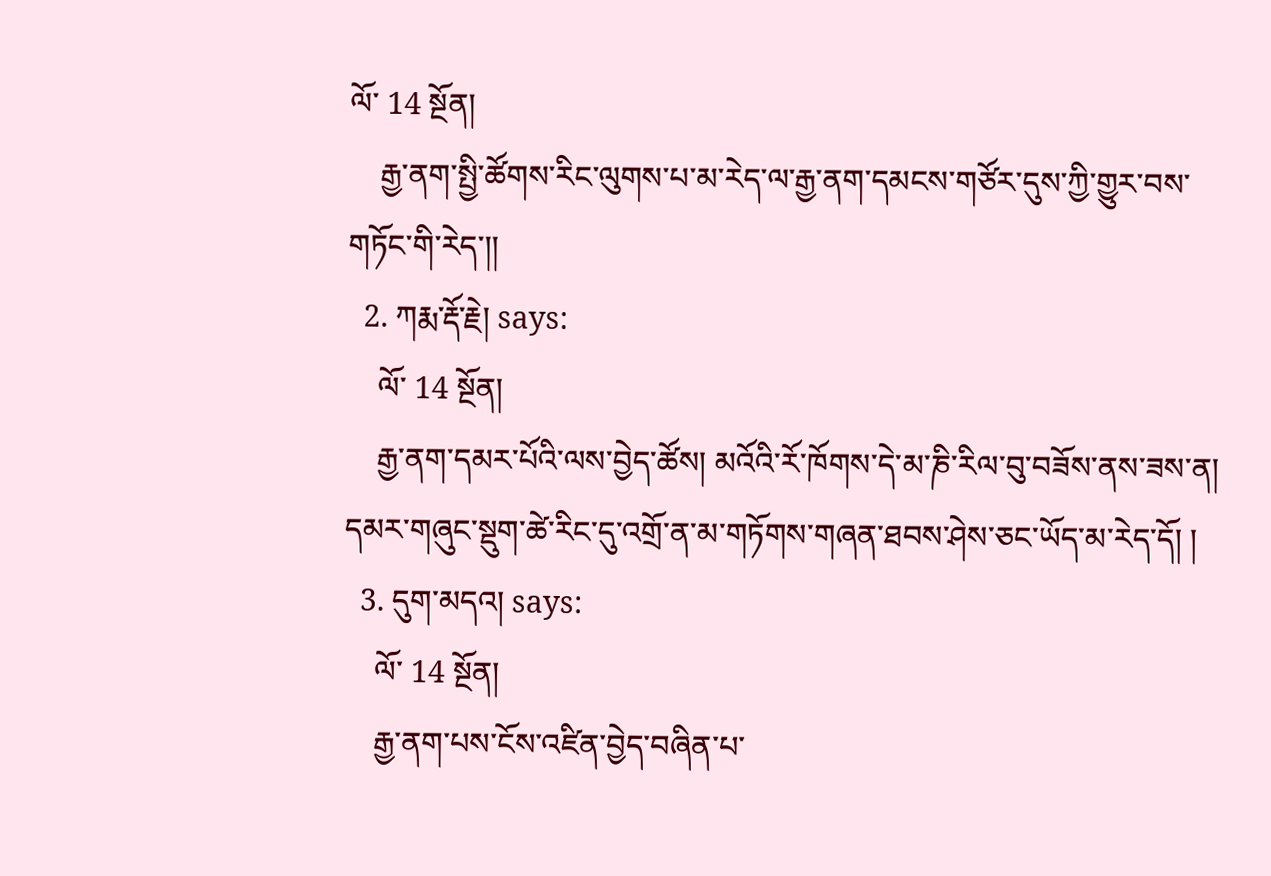ལོ་ 14 སྔོན།
    རྒྱ་ནག་སྤྱི་ཚོགས་རིང་ལུགས་པ་མ་རེད་ལ་རྒྱ་ནག་དམངས་གཙོར་དུས་ཀྱི་གྱུར་བས་གཏོང་གི་རེད་།།
  2. ཀརྨ་རྡོ་རྗེ། says:
    ལོ་ 14 སྔོན།
    རྒྱ་ནག་དམར་པོའི་ལས་བྱེད་ཚོས། མའོའི་རོ་ཁོགས་དེ་མ་ཎི་རིལ་བུ་བཟོས་ནས་ཟས་ན། དམར་གཞུང་སྡུག་ཚེ་རིང་དུ་འགྲོ་ན་མ་གཏོགས་གཞན་ཐབས་ཤེས་ཅང་ཡོད་མ་རེད་དོ། །
  3. དུག་མདའ། says:
    ལོ་ 14 སྔོན།
    རྒྱ་ནག་པས་ངོས་འཛིན་བྱེད་བཞིན་པ་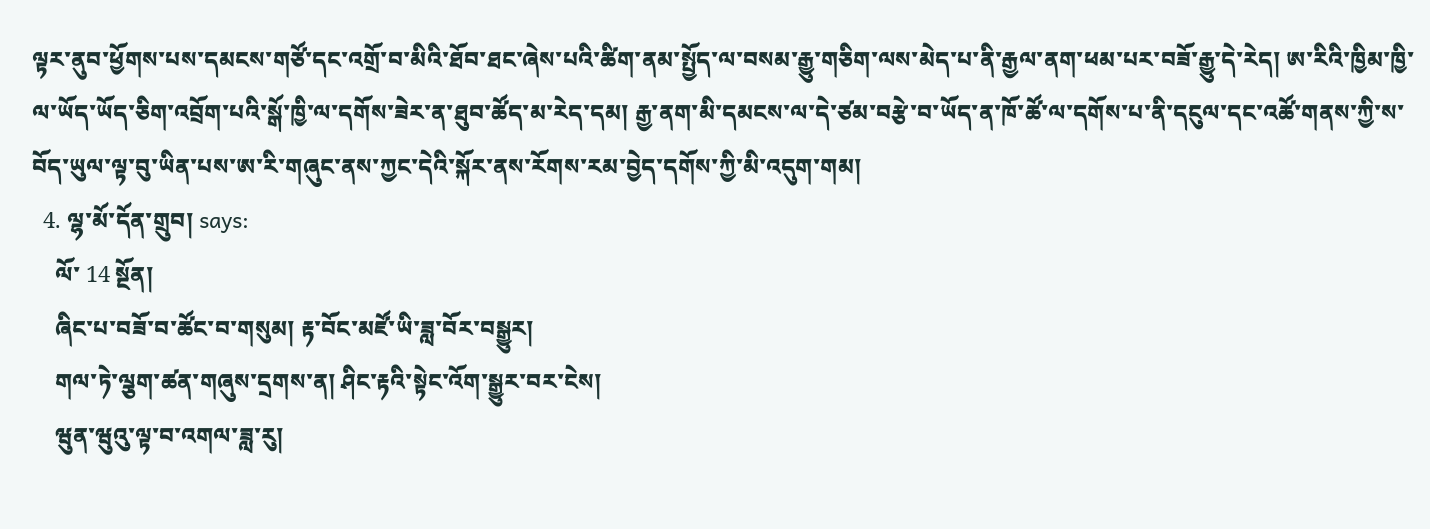ལྟར་ནུབ་ཕྱོགས་པས་དམངས་གཙོ་དང་འགྲོ་བ་མིའི་ཐོབ་ཐང་ཞེས་པའི་ཚིག་ནམ་སྤྱོད་ལ་བསམ་རྒྱུ་གཅིག་ལས་མེད་པ་ནི་རྒྱལ་ནག་ཕམ་པར་བཟོ་རྒྱུ་དེ་རེད། ཨ་རིའི་ཁྱིམ་ཁྱི་ལ་ཡོད་ཡོད་ཅིག་འབྲོག་པའི་སྒོ་ཁྱི་ལ་དགོས་ཟེར་ན་ཐུབ་ཚོད་མ་རེད་དམ། རྒྱ་ནག་མི་དམངས་ལ་དེ་ཙམ་བརྩེ་བ་ཡོད་ན་ཁོ་ཚོ་ལ་དགོས་པ་ནི་དངུལ་དང་འཚོ་གནས་ཀྱི་ས་བོད་ཡུལ་ལྟ་བུ་ཡིན་པས་ཨ་རི་གཞུང་ནས་ཀྱང་དེའི་སྐོར་ནས་རོགས་རམ་བྱེད་དགོས་ཀྱི་མི་འདུག་གམ།
  4. ལྷ་མོ་དོན་གྲུབ། says:
    ལོ་ 14 སྔོན།
    ཞིང་པ་བཟོ་བ་ཚོང་བ་གསུམ། རྟ་བོང་མཛོ་ཡི་ཟླ་བོར་བསྒྱུར།
    གལ་ཏེ་ལྕག་ཚན་གཞུས་དྲགས་ན། ཤིང་རྟའི་སྟེང་འོག་སྒྱུར་བར་ངེས།
    ཝུན་ཝུའུ་ལྟ་བ་འགལ་ཟླ་རུ།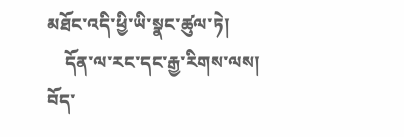མཐོང་འདི་ཕྱི་ཡི་སྣང་ཚུལ་ཏེ།
    དོན་ལ་རང་དང་རྒྱ་རིགས་ལས། བོད་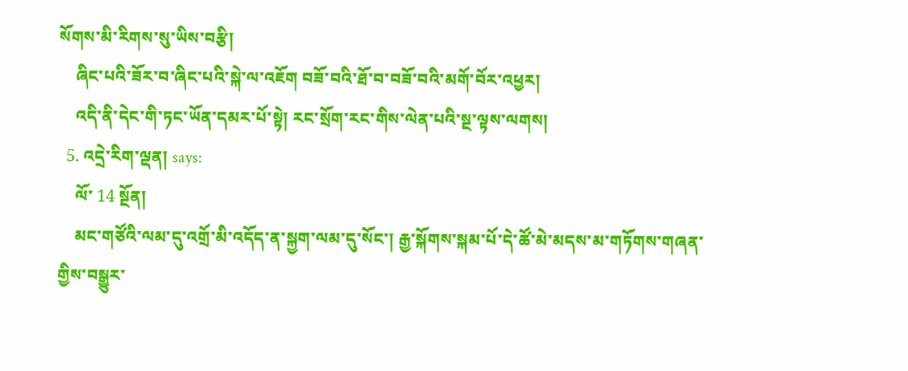སོགས་མི་རིགས་སུ་ཡིས་བརྩི།
    ཞིང་པའི་ཟོར་བ་ཞིང་པའི་སྐེ་ལ་འཇོག བཟོ་བའི་ཐོ་བ་བཟོ་བའི་མགོ་བོར་འཕྱར།
    འདི་ནི་དེང་གི་ཏང་ཡོན་དམར་པོ་སྟེ། རང་སྲོག་རང་གིས་ལེན་པའི་སྔ་ལྟས་ལགས།
  5. འདྲེ་རིག་ལྡན། says:
    ལོ་ 14 སྔོན།
    མང་གཙོའི་ལམ་དུ་འགྲོ་མི་འདོད་ན་སྐྱག་ལམ་དུ་སོང་། རྒྱ་སྐོགས་སྐམ་པོ་དེ་ཚོ་མེ་མདས་མ་གཏོགས་གཞན་གྱིས་བསྒྱུར་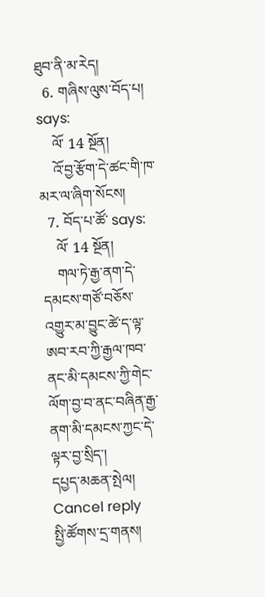ཐུབ་ནི་མ་རེད།
  6. གཞིས་ལུས་བོད་པ། says:
    ལོ་ 14 སྔོན།
    འོ་བྱ་རྩོག་དེ་ཚང་གི་ཁ་མར་ལ་ཞིག་སོངས།
  7. བོད་པ་ཚོ་ says:
    ལོ་ 14 སྔོན།
    གལ་ཏེ་རྒྱ་ནག་དེ་དམངས་གཙོ་བཅོས་འགྱུར་མ་བྱུང་ཚེ་ད་ལྟ་ཨབ་རབ་ཀྱི་རྒྱལ་ཁབ་ནང་མི་དམངས་ཀྱི་གེང་ལོག་བྱ་བ་ནང་བཞིན་རྒྱ་ནག་མི་དམངས་ཀྱང་དེ་ལྟར་བྱ་སྲིད་།
དཔྱད་མཆན་སྤེལ། Cancel reply
སྤྱི་ཚོགས་དྲ་གནས།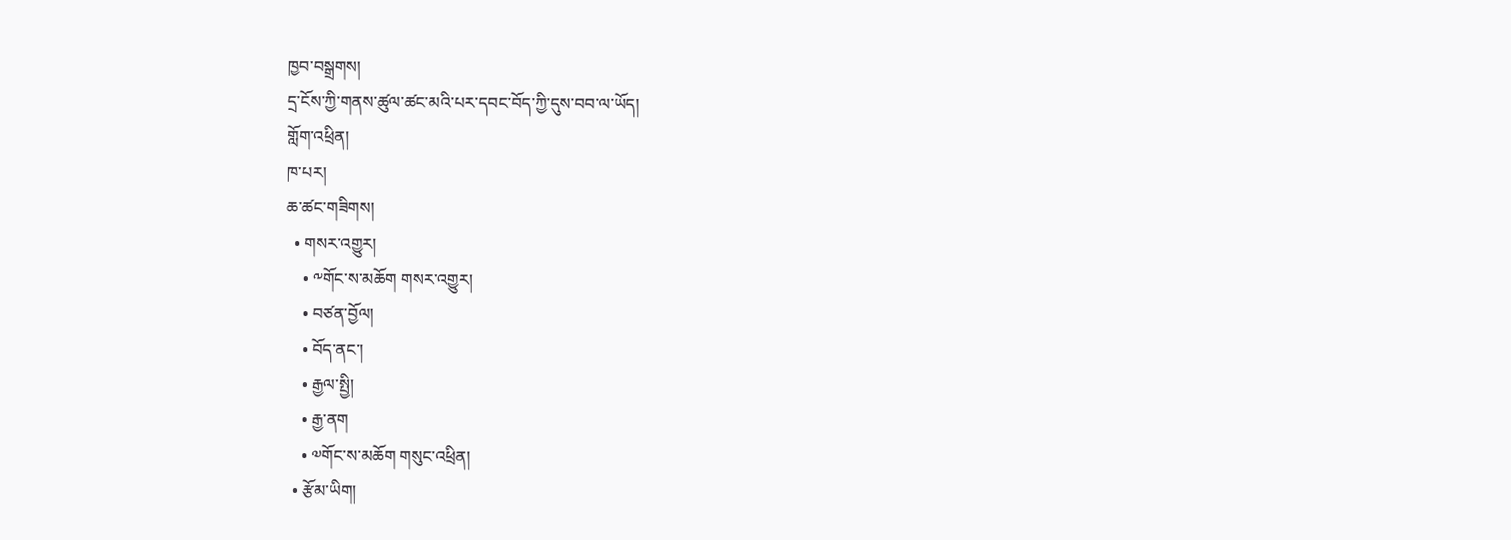ཁྱབ་བསྒྲགས།
དྲ་ངོས་ཀྱི་གནས་ཚུལ་ཚང་མའི་པར་དབང་བོད་ཀྱི་དུས་བབ་ལ་ཡོད།
གློག་འཕྲིན།
ཁ་པར།
ཆ་ཚང་གཟིགས།
  • གསར་འགྱུར།
    • ༸གོང་ས་མཆོག གསར་འགྱུར།
    • བཙན་བྱོལ།
    • བོད་ནང་།
    • རྒྱལ་སྤྱི།
    • རྒྱ་ནག
    • ༧གོང་ས་མཆོག གསུང་འཕྲིན།
  • རྩོམ་ཡིག།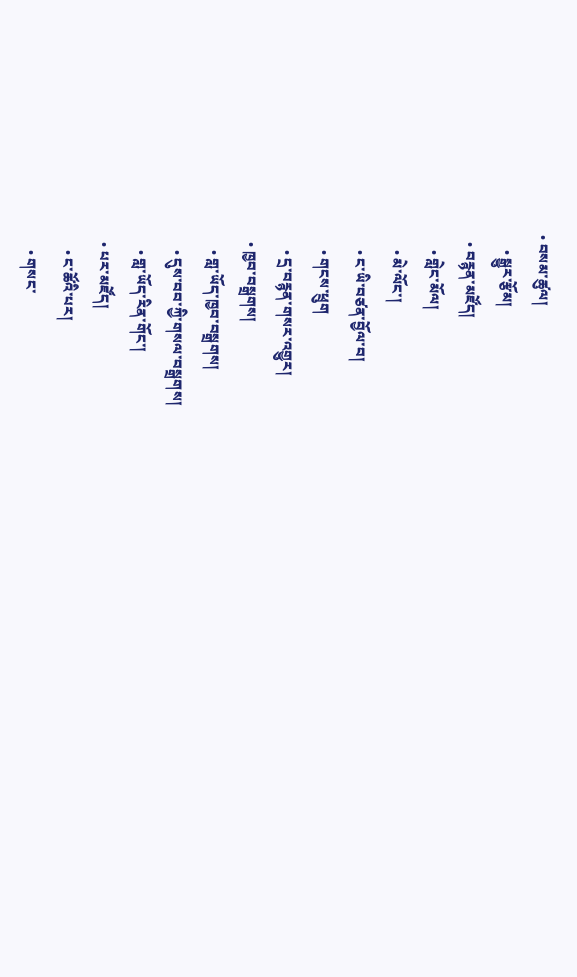• བསམ་ཚུལ།
    • སྒྱུར་རྩོམ།
  • བརྙན་མཛོད།
    • གླེང་མོལ།
    • མེ་ལོང་།
    • ང་ཡི་བཙན་བྱོལ་བ།
    • གངས་ཕྲུག
    • དྲ་བརྙན་གསར་འགྱུར།
  • ཁྱབ་བསྒྲགས།
    • གླ་ཡོད་ཁྱབ་བསྒྲགས།
    • དུས་བབ་ཀྱི་གསལ་བསྒྲགས།
    • གླ་ཡོད་རིན་གོང་།
  • པར་མཛོད།
    • ང་ཚོའི་པར།
    • གསང་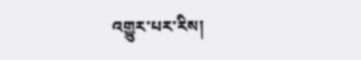འགྱུར་པར་རིས།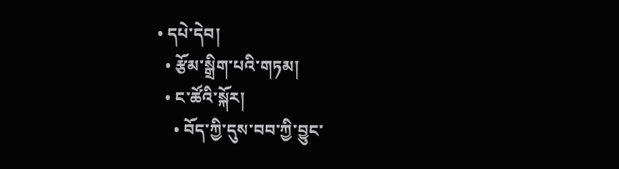• དཔེ་དེབ།
  • རྩོམ་སྒྲིག་པའི་གཏམ།
  • ང་ཚོའི་སྐོར།
    • བོད་ཀྱི་དུས་བབ་ཀྱི་བྱུང་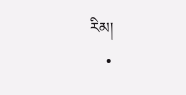རིམ།
    •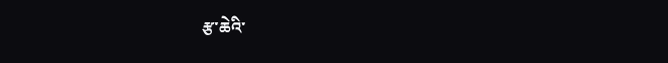རྩ་ཆེའི་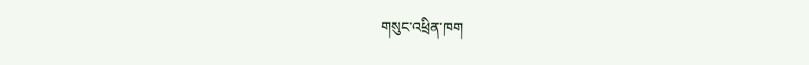གསུང་འཕྲིན་ཁག